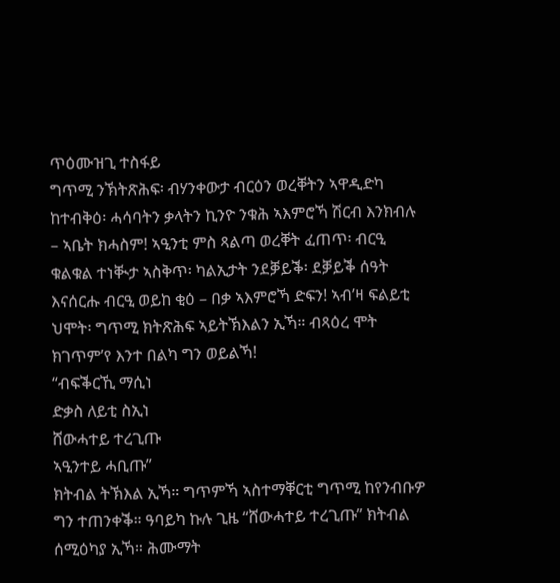ጥዕሙዝጊ ተስፋይ
ግጥሚ ንኽትጽሕፍ፡ ብሃንቀውታ ብርዕን ወረቐትን ኣዋዲድካ ከተብቅዕ፡ ሓሳባትን ቃላትን ኪንዮ ንቁሕ ኣእምሮኻ ሽርብ እንክብሉ – ኣቤት ክሓስም! ኣዒንቲ ምስ ጻልጣ ወረቐት ፈጠጥ፡ ብርዒ ቁልቁል ተነቚታ ኣስቅጥ፡ ካልኢታት ንደቓይቕ፡ ደቓይቕ ሰዓት እናሰርሑ ብርዒ ወይከ ቂዕ – በቃ ኣእምሮኻ ድፍን! ኣብ’ዛ ፍልይቲ ህሞት፡ ግጥሚ ክትጽሕፍ ኣይትኽእልን ኢኻ። ብጻዕረ ሞት ክገጥም’የ እንተ በልካ ግን ወይልኻ!
“ብፍቕርኺ ማሲነ
ድቃስ ለይቲ ስኢነ
ሸውሓተይ ተረጊጡ
ኣዒንተይ ሓቢጡ”
ክትብል ትኽእል ኢኻ። ግጥምኻ ኣስተማቐርቲ ግጥሚ ከየንብቡዎ ግን ተጠንቀቕ። ዓባይካ ኩሉ ጊዜ “ሸውሓተይ ተረጊጡ” ክትብል ሰሚዕካያ ኢኻ። ሕሙማት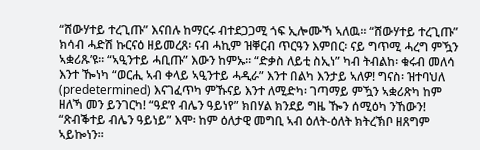“ሸውሃተይ ተረጊጡ” እናበሉ ከማርሩ ብተደጋጋሚ ጎፍ ኢሎሙኻ ኣለዉ። “ሸውሃተይ ተረጊጡ” ክሳብ ሓድሽ ኩርናዕ ዘይመረጸ፡ ናብ ሓኪም ዝቐርብ ጥርዓን እምበር፡ ናይ ግጥሚ ሓረግ ምዃን ኣቋሪጹ’ዩ። “ኣዒንተይ ሓቢጡ” እውን ከምኡ። “ድቃስ ለይቲ ስኢነ” ካብ ትብልከ፡ ቁሩብ መለሳ እንተ ዀነካ “ወርሒ ኣብ ቀላይ ኣዒንተይ ሓዲራ” እንተ በልካ እንታይ ኣለዎ! ግናስ፡ ዝተባህለ (predetermined) እናገፈጥካ ምኹናይ እንተ ለሚድካ፡ ገጣማይ ምዃን ኣቋሪጽካ ከም ዘለኻ መን ይንገርካ! “ዓደ’የ ብሌን ዓይነየ” ክበሃል ክንደይ ግዜ ዀን ሰሚዕካ ንኸውን! “ጽብቕተይ ብሌን ዓይነይ” እሞ፡ ከም ዕለታዊ መግቢ ኣብ ዕለት-ዕለት ክትረኽቦ ዘጸግም ኣይኰነን።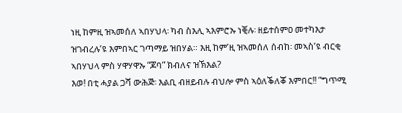ነዚ ከምዚ ዝኣመሰለ ኣበሃህላ፡ ካብ ስእሊ ኣእምሮኡ ነቒሉ፡ ዘይተሰምዐ መተካእታ ዝገብረሉ’ዩ እምበኣር ገጣማይ ዝበሃል። እዚ ከም’ዚ ዝኣመሰለ ሰብከ፡ መኣስ’ዩ ብርቂ ኣበሃህላ ምስ ሃዋሃዋኡ “ጆባ” ክብለና ዝኽእል?
እወ! በቲ ሓያል ጋሻ ውሕጅ፡ እልቢ ብዘይብሉ ብህሎ ምስ ኣዕለቕለቖ እምበር!! “ግጥሚ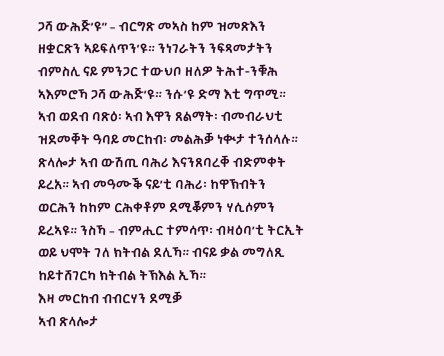ጋሻ ውሕጅ’ዩ” – ብርግጽ መኣስ ከም ዝመጽእን ዘቋርጽን ኣይፍለጥን’ዩ። ንነገራትን ንፍጻመታትን ብምስሊ ናይ ምንጋር ተውህቦ ዘለዎ ትሕተ-ንቑሕ ኣእምሮኻ ጋሻ ውሕጅ’ዩ። ንሱ’ዩ ድማ እቲ ግጥሚ።
ኣብ ወደብ ባጽዕ፡ ኣብ እዋን ጸልማት፡ ብመብራህቲ ዝደመቐት ዓባይ መርከብ፡ መልሕቓ ነቊታ ተንሰላሉ። ጽላሎታ ኣብ ውሽጢ ባሕሪ እናንጸባረቐ ብድምቀት ይረአ። ኣብ መዓሙቕ ናይ’ቲ ባሕሪ፡ ከዋኽብትን ወርሕን ከከም ርሕቀቶም ደሚቖምን ሃሲሶምን ይረኣዩ። ንስኻ – ብምሒር ተምሳጥ፡ ብዛዕባ’ቲ ትርኢት ወይ ህሞት ገለ ክትብል ደሊኻ። ብናይ ቃል መግለጺ ከይተሸገርካ ክትብል ትኽእል ኢኻ።
እዛ መርከብ ብብርሃን ደሚቓ
ኣብ ጽላሎታ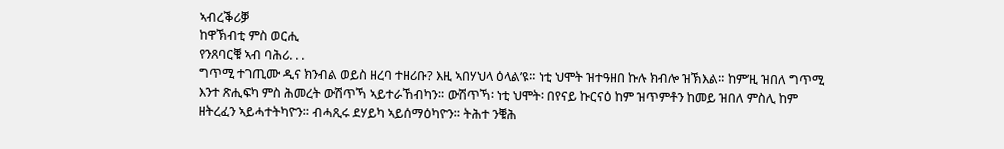ኣብረቕሪቓ
ከዋኽብቲ ምስ ወርሒ
የንጸባርቑ ኣብ ባሕሪ. . .
ግጥሚ ተገጢሙ ዲና ክንብል ወይስ ዘረባ ተዘሪቡ? እዚ ኣበሃህላ ዕላል’ዩ። ነቲ ህሞት ዝተዓዘበ ኩሉ ክብሎ ዝኽእል። ከም’ዚ ዝበለ ግጥሚ እንተ ጽሒፍካ ምስ ሕመረት ውሽጥኻ ኣይተራኸብካን። ውሽጥኻ፡ ነቲ ህሞት፡ በየናይ ኩርናዕ ከም ዝጥምቶን ከመይ ዝበለ ምስሊ ከም ዘትረፈን ኣይሓተትካዮን። ብሓጺሩ ደሃይካ ኣይሰማዕካዮን። ትሕተ ንቑሕ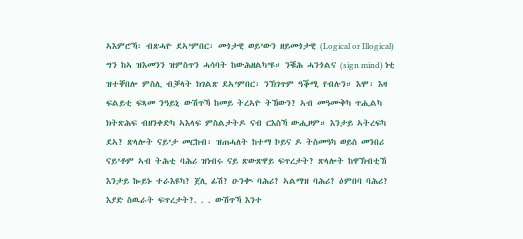ኣእምሮኻ፡ ብጽሓዮ ደኣ’ምበር፡ መጎታዊ ወይ’ውን ዘይመጎታዊ (Logical or Illogical) ግን ከኣ ዝእመንን ዝምስጥን ሓሳባት ከውሕዘልካ’ዩ። ንቑሕ ሓንጎልና (sign mind) ነቲ ዝተቐበሎ ምስሊ ብቓላት ክገልጽ ደኣ’ምበር፡ ንኽገጥም ዓቕሚ የብሉን። እሞ፡ እዛ ፍልይቲ ፍጻመ ንዓይኒ ውሽጥኻ ከመይ ትረኣዮ ትኸውን? ኣብ መዓሙቅካ ጥሒልካ ክትጽሕፍ ብዘንቀድካ ኣእላፍ ምስልታትዶ ናብ ርእስኻ ውሒዞም። እንታይ ኣትረፍካ ደኣ? ጽላሎት ናይ’ታ መርከብ፡ ዝጠሓለት ከተማ ኮይና ዶ ትስመዓካ ወይስ መንበሪ ናይ’ቶም ኣብ ትሕቲ ባሕሪ ዝነብሩ ናይ ጽውጽዋይ ፍጥረታት? ጽላሎት ከዋኽብቲኸ እንታይ ኰይኑ ተራእዩካ? ጀሊ ፊሽ? ዑንቊ ባሕሪ? ኣልማዝ ባሕሪ? ዕምበባ ባሕሪ? እያድ ስዉራት ፍጥረታት?. . . ውሽጥኻ እንተ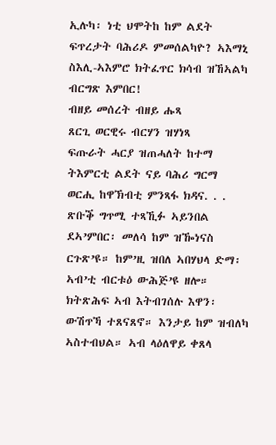ኢሉካ፡ ነቲ ህሞትከ ከም ልደት ፍጥረታት ባሕሪዶ ምመሰልካዮ? ኣእማኒ ስእሊ-ኣእምሮ ክትፈጥር ክሳብ ዝኸኣልካ ብርግጽ እምበር!
ብዘይ መሰረት ብዘይ ሑጻ
ጸርጊ ወርዊሩ ብርሃን ዝሃነጻ
ፍጡራት ሓርያ ዝጠሓለት ከተማ
ትእምርቲ ልደት ናይ ባሕሪ ግርማ
ወርሒ ከዋኽብቲ ምንጻፋ ክዳና. . .
ጽቡቕ ግጥሚ ተጻኺፉ ኣይንበል ደኣ’ምበር፡ መለሳ ከም ዝዀነናስ ርጉጽ’ዩ። ከም’ዚ ዝበለ ኣበሃህላ ድማ፡ ኣብ’ቲ ብርቱዕ ውሕጅ’ዩ ዘሎ። ክትጽሕፍ ኣብ እትብገሰሉ እዋን፡ ውሽጥኻ ተጸናጸኖ። እንታይ ከም ዝብለካ ኣስተብህል። ኣብ ላዕለዋይ ቀጸላ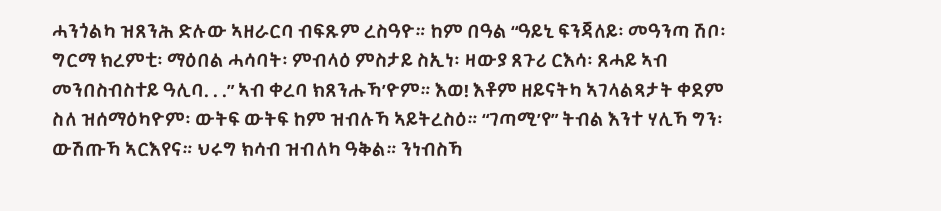ሓንጎልካ ዝጸንሕ ድሉው ኣዘራርባ ብፍጹም ረስዓዮ። ከም በዓል “ዓይኒ ፍንጃለይ፡ መዓንጣ ሽቦ፡ ግርማ ክረምቲ፡ ማዕበል ሓሳባት፡ ምብላዕ ምስታይ ስኢነ፡ ዛውያ ጸጉሪ ርእሳ፡ ጸሓይ ኣብ መንበስብስተይ ዓሊባ. . .” ኣብ ቀረባ ክጸንሑኻ’ዮም። እወ! እቶም ዘይናትካ ኣገላልጻታት ቀደም ስለ ዝሰማዕካዮም፡ ውትፍ ውትፍ ከም ዝብሉኻ ኣይትረስዕ። “ገጣሚ’የ” ትብል እንተ ሃሊኻ ግን፡ ውሽጡኻ ኣርእየና። ህሩግ ክሳብ ዝብለካ ዓቅል። ንነብስኻ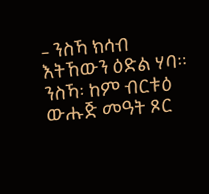– ንስኻ ክሳብ እትኸውን ዕድል ሃባ። ንስኻ፡ ከም ብርቱዕ ውሑጅ መዓት ጾር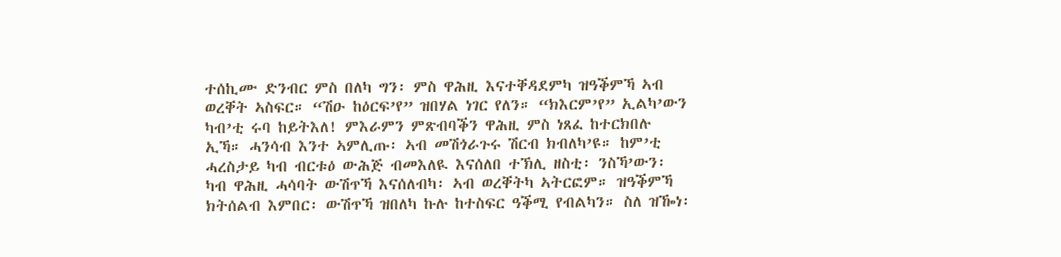ተሰኪሙ ድንብር ምስ በለካ ግን፡ ምስ ዋሕዚ እናተቐዳደምካ ዝዓቕምኻ ኣብ ወረቐት ኣስፍር። “ሽዑ ከዕርፍ’የ” ዝበሃል ነገር የለን። “ክእርም’የ” ኢልካ’ውን ካብ’ቲ ሩባ ከይትእለ! ምእራምን ምጽብባቕን ዋሕዚ ምስ ነጸፈ ከተርክበሉ ኢኻ። ሓንሳብ እንተ ኣምሊጡ፡ ኣብ መሽጎራጉሩ ሽርብ ክብለካ’ዩ። ከም’ቲ ሓረስታይ ካብ ብርቱዕ ውሕጅ ብመእለዪ እናሰለበ ተኽሊ ዘስቲ፡ ንስኻ’ውን፡ ካብ ዋሕዚ ሓሳባት ውሽጥኻ እናሰለብካ፡ ኣብ ወረቐትካ ኣትርፎም። ዝዓቕምኻ ክትሰልብ እምበር፡ ውሽጥኻ ዝበለካ ኩሉ ከተስፍር ዓቕሚ የብልካን። ስለ ዝዀነ፡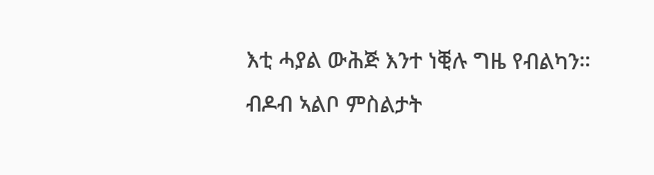እቲ ሓያል ውሕጅ እንተ ነቒሉ ግዜ የብልካን። ብዶብ ኣልቦ ምስልታት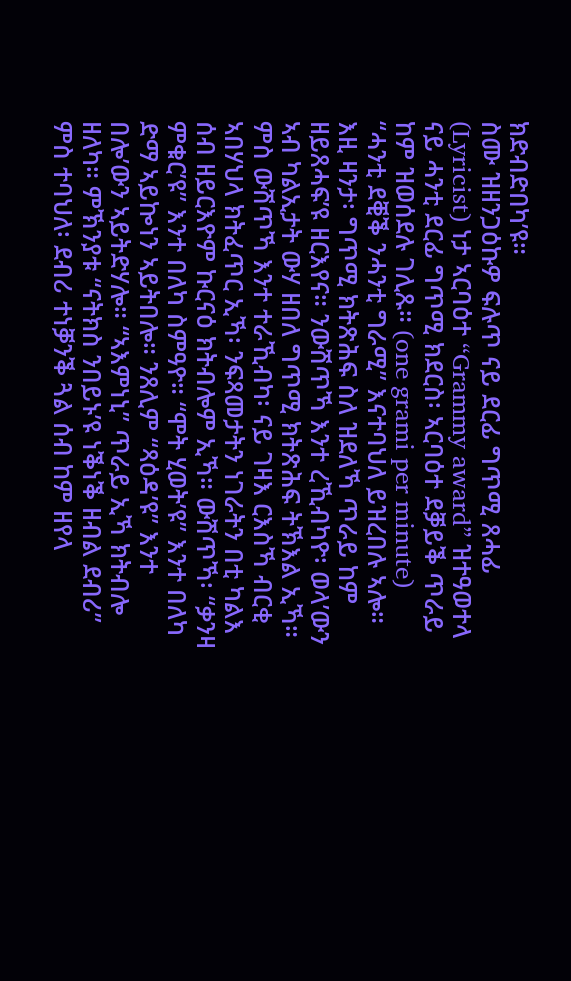ክድብድበካ’ዩ።
ስሙ ዝዘንጋዕኩዎ ፍሉጥ ናይ ደርፊ ግጥሚ ጸሓፊ (Lyricist) ነታ ኣርባዕተ “Grammy award” ዝተዓወተላ ናይ ሓንቲ ደርፊ ግጥሚ ክደርስ፡ ኣርባዕተ ደቓይቕ ጥራይ ከም ዝወሰደሉ ገሊጹ። (one grami per minute) “ሓንቲ ደቒቕ ንሓንቲ ግራሚ” እናተባህለ ይዝረበሉ ኣሎ። እዚ ዛንታ፡ ግጥሚ ክትጽሕፍ ስለ ዝደለኻ ጥራይ ከም ዘይጸሓፍ’ዩ ዘርእየና። ንውሽጥኻ እንተ ረኺብካዮ፡ ወላ’ውን ኣብ ካልኢታት ውሃ ዘበለ ግጥሚ ክትጽሕፍ ትኽእል ኢኻ። ምስ ውሽጥኻ እንተ ተራኺብካ፡ ናይ ገዛእ ርእስኻ ብርቂ ኣበሃህላ ክትፈጥር ኢኻ፡ ንፍጻመታትን ነገራትን በቲ ካልእ ሰብ ዘይርእዮም ኩርናዕ ክትብሎም ኢኻ። ውሽጥኻ፡ “ቃንዛ ምቁር’ዩ” እንተ በለካ ስምዓዮ። “ሞት ሂወት’ዩ” እንተ በለካ ድማ ኣይኰነን ኣይትበሎ። ንጸሊም “ጻዕዳ’ዩ” እንተ በሎ’ውን ኣይትድሃሎ። “ኣእምነኒ” ጥራይ ኢኻ ክትብሎ ዘለካ። ምኽንያቱ “ናትክስ ንበይኑ’ዩ ነቕነቕ ዘብል ደብሪ” ምስ ተባህለ፡ ደብሪ ተነቓንቕ ጓል ሰብ ከም ዘየላ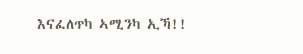እናፈለጥካ ኣሚንካ ኢኻ!!